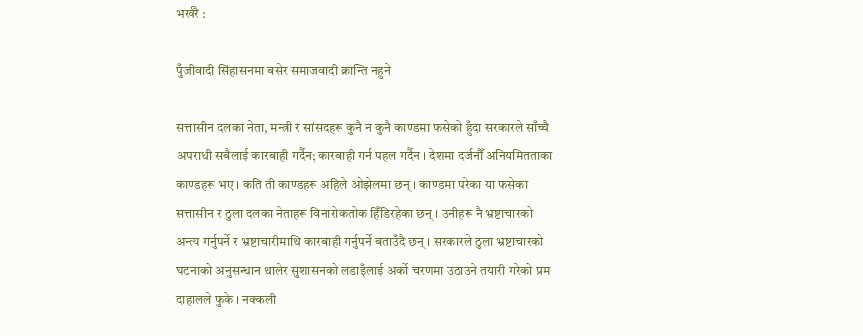भर्खरै :

पुँजीवादी सिंहासनमा बसेर समाजवादी क्रान्ति नहुने

सत्तासीन दलका नेता, मन्त्री र सांसदहरू कुनै न कुनै काण्डमा फसेको हुँदा सरकारले साँच्चै अपराधी सबैलाई कारबाही गर्दैन; कारबाही गर्न पहल गर्दैन । देशमा दर्जनौँ अनियमितताका काण्डहरू भए । कति ती काण्डहरू अहिले ओझेलमा छन् । काण्डमा परेका या फसेका सत्तासीन र ठुला दलका नेताहरू विनारोकतोक हिँडिरहेका छन् । उनीहरू नै भ्रष्टाचारको अन्त्य गर्नुपर्ने र भ्रष्टाचारीमाथि कारबाही गर्नुपर्ने बताउँदै छन् । सरकारले ठुला भ्रष्टाचारको घटनाको अनुसन्धान थालेर सुशासनको लडाइँलाई अर्को चरणमा उठाउने तयारी गरेको प्रम दाहालले फुके । नक्कली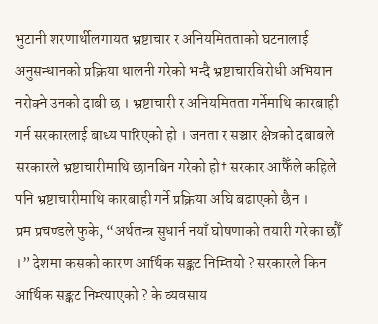भुटानी शरणार्थीलगायत भ्रष्टाचार र अनियमितताको घटनालाई अनुसन्धानको प्रक्रिया थालनी गरेको भन्दै भ्रष्टाचारविरोधी अभियान नरोक्ने उनको दाबी छ । भ्रष्टाचारी र अनियमितता गर्नेमाथि कारबाही गर्न सरकारलाई बाध्य पारिएको हो । जनता र सञ्चार क्षेत्रको दबाबले सरकारले भ्रष्टाचारीमाथि छानबिन गरेको हो† सरकार आफैँले कहिले पनि भ्रष्टाचारीमाथि कारबाही गर्ने प्रक्रिया अघि बढाएको छैन ।
प्रम प्रचण्डले फुके, “अर्थतन्त्र सुधार्न नयाँ घोषणाको तयारी गरेका छौँ ।” देशमा कसको कारण आर्थिक सङ्कट निम्तियो ? सरकारले किन आर्थिक सङ्कट निम्त्याएको ? के व्यवसाय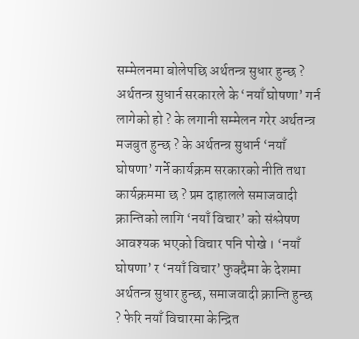सम्मेलनमा बोलेपछि अर्थतन्त्र सुधार हुन्छ ? अर्थतन्त्र सुधार्न सरकारले के ‘नयाँ घोषणा’ गर्न लागेको हो ? के लगानी सम्मेलन गरेर अर्थतन्त्र मजबुत हुन्छ ? के अर्थतन्त्र सुधार्न ‘नयाँ घोषणा’ गर्ने कार्यक्रम सरकारको नीति तथा कार्यक्रममा छ ? प्रम दाहालले समाजवादी क्रान्तिको लागि ‘नयाँ विचार’ को संश्लेषण आवश्यक भएको विचार पनि पोखे । ‘नयाँ घोषणा’ र ‘नयाँ विचार’ फुक्दैमा के देशमा अर्थतन्त्र सुधार हुन्छ, समाजवादी क्रान्ति हुन्छ ? फेरि नयाँ विचारमा केन्द्रित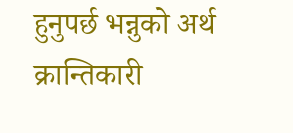हुनुपर्छ भन्नुको अर्थ क्रान्तिकारी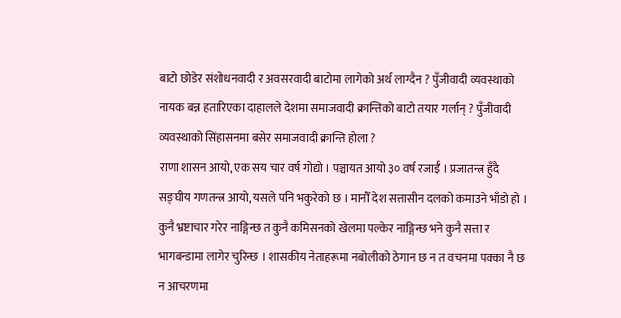बाटो छोडेर संशोधनवादी र अवसरवादी बाटोमा लागेको अर्थ लाग्दैन ? पुँजीवादी व्यवस्थाको नायक बन्न हतारिएका दाहालले देशमा समाजवादी क्रान्तिको बाटो तयार गर्लान् ? पुँजीवादी व्यवस्थाको सिंहासनमा बसेर समाजवादी क्रान्ति होला ?
राणा शासन आयो, एक सय चार वर्ष गोद्यो । पञ्चायत आयो ३० वर्ष रजाईँ । प्रजातन्त्र हुँदै सङ्घीय गणतन्त्र आयो, यसले पनि भकुरेको छ । मानौँ देश सत्तासीन दलको कमाउने भाँडो हो । कुनै भ्रष्टाचार गरेर नाङ्गिन्छ त कुनै कमिसनको खेलमा पल्केर नाङ्गिन्छ भने कुनै सत्ता र भागबन्डामा लागेर चुरिन्छ । शासकीय नेताहरूमा नबोलीको ठेगान छ न त वचनमा पक्का नै छ न आचरणमा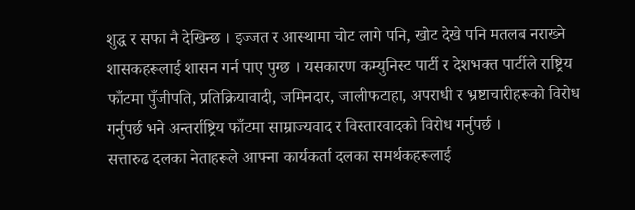शुद्ध र सफा नै देखिन्छ । इज्जत र आस्थामा चोट लागे पनि, खोट देखे पनि मतलब नराख्ने शासकहरूलाई शासन गर्न पाए पुग्छ । यसकारण कम्युनिस्ट पार्टी र देशभक्त पार्टीले राष्ट्रिय फाँटमा पुँजीपति, प्रतिक्रियावादी, जमिनदार, जालीफटाहा, अपराधी र भ्रष्टाचारीहरूको विरोध गर्नुपर्छ भने अन्तर्राष्ट्रिय फाँटमा साम्राज्यवाद र विस्तारवादको विरोध गर्नुपर्छ ।
सत्तारुढ दलका नेताहरूले आफ्ना कार्यकर्ता दलका समर्थकहरूलाई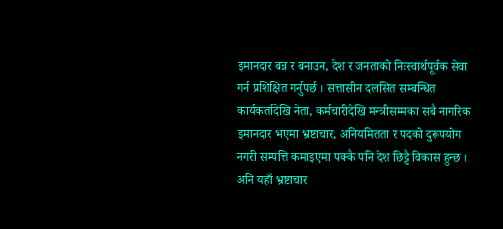इमानदार बन्न र बनाउन, देश र जनताको निःस्वार्थपूर्वक सेवा गर्न प्रशिक्षित गर्नुपर्छ । सत्तासीन दलसित सम्बन्धित कार्यकर्तादेखि नेता, कर्मचारीदेखि मन्त्रीसम्मका सबै नागरिक इमानदार भएमा भ्रष्टाचार, अनियमितता र पदको दुरूपयोग नगरी सम्पत्ति कमाइएमा पक्कै पनि देश छिट्टै विकास हुन्छ । अनि यहाँ भ्रष्टाचार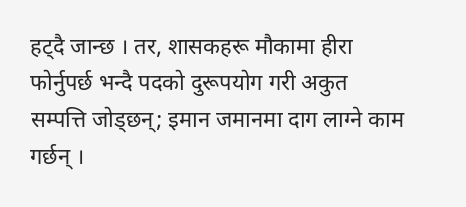हट्दै जान्छ । तर, शासकहरू मौकामा हीरा फोर्नुपर्छ भन्दै पदको दुरूपयोग गरी अकुत सम्पत्ति जोड्छन्; इमान जमानमा दाग लाग्ने काम गर्छन् ।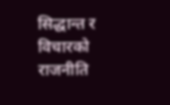सिद्धान्त र विचारको राजनीति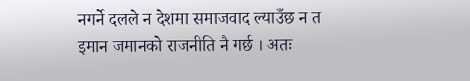नगर्ने दलले न देशमा समाजवाद ल्याउँछ न त इमान जमानको राजनीति नै गर्छ । अतः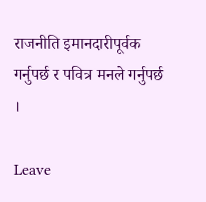राजनीति इमानदारीपूर्वक गर्नुपर्छ र पवित्र मनले गर्नुपर्छ ।

Leave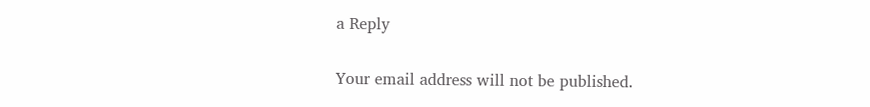a Reply

Your email address will not be published.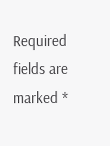Required fields are marked *